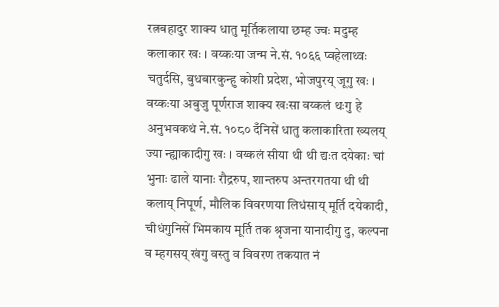रत्नबहादुर शाक्य धातु मूर्तिकलाया छम्ह ज्वः मदुम्ह कलाकार खः । वय्कःया जन्म ने.सं. १०६६ प्वहेलाथ्वः चतुर्दसि, बुधबारकुन्हु कोशी प्रदेश, भोजपुरय् जूगु खः । वय्कःया अबुजु पूर्णराज शाक्य खःसा वय्कलं थःगु हे अनुभवकथं ने.सं. १०८० दँनिसें धातु कलाकारिता ख्यलय् ज्या न्ह्याकादीगु खः । वय्कलं सीया थी थी द्यःत दयेकाः चां भुनाः ढाले यानाः रौद्ररुप, शान्तरुप अन्तरगतया थी थी कलाय् निपूर्ण, मौलिक विवरणया लिधंसाय् मूर्ति दयेकादी, चीधंगुनिसें भिमकाय मूर्ति तक श्रृजना यानादीगु दु, कल्पना व म्हगसय् खंगु वस्तु व विवरण तकयात नं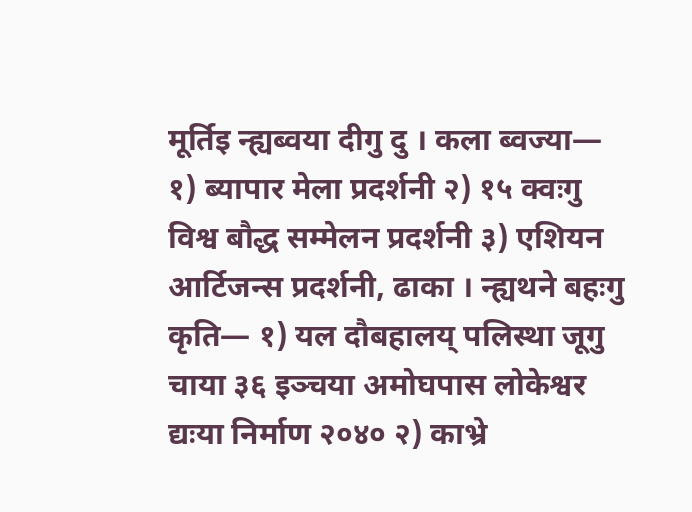मूर्तिइ न्ह्यब्वया दीगु दु । कला ब्वज्या— १) ब्यापार मेला प्रदर्शनी २) १५ क्वःगु विश्व बौद्ध सम्मेलन प्रदर्शनी ३) एशियन आर्टिजन्स प्रदर्शनी, ढाका । न्ह्यथने बहःगु कृति— १) यल दौबहालय् पलिस्था जूगु चाया ३६ इञ्चया अमोघपास लोकेश्वर द्यःया निर्माण २०४० २) काभ्रे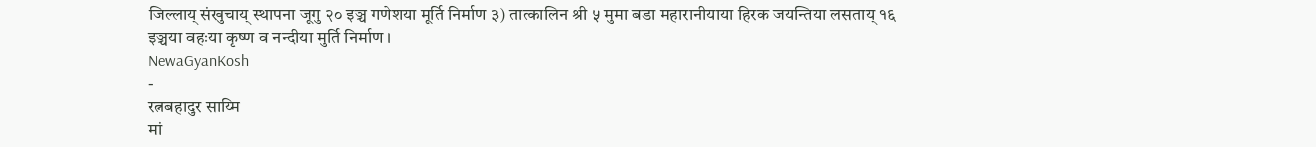जिल्लाय् संखुचाय् स्थापना जूगु २० इञ्च गणेशया मूर्ति निर्माण ३) तात्कालिन श्री ५ मुमा बडा महारानीयाया हिरक जयन्तिया लसताय् १६ इञ्चया वहःया कृष्ण व नन्दीया मुर्ति निर्माण ।
NewaGyanKosh
-
रत्नबहादुर साय्मि
मां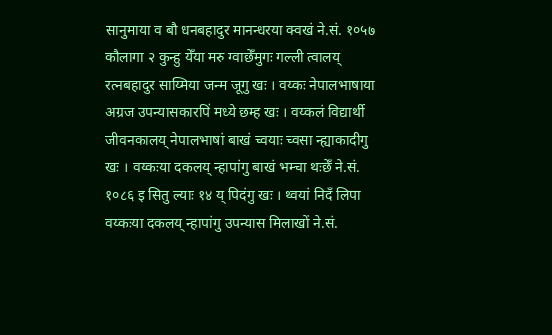सानुमाया व बौ धनबहादुर मानन्धरया क्वखं ने.सं. १०५७ कौलागा २ कुन्हु येँया मरु ग्वाछेँमुगः गल्ली त्वालय् रत्नबहादुर साय्मिया जन्म जूगु खः । वय्कः नेपालभाषाया अग्रज उपन्यासकारपिं मध्ये छम्ह खः । वय्कलं विद्यार्थी जीवनकालय् नेपालभाषां बाखं च्वयाः च्वसा न्ह्याकादीगु खः । वय्कःया दकलय् न्हापांगु बाखं भम्चा थःछेँ ने.सं. १०८६ इ सितु ल्याः १४ य् पिदंगु खः । थ्वयां निदँ लिपा वय्कःया दकलय् न्हापांगु उपन्यास मिलाखों ने.सं.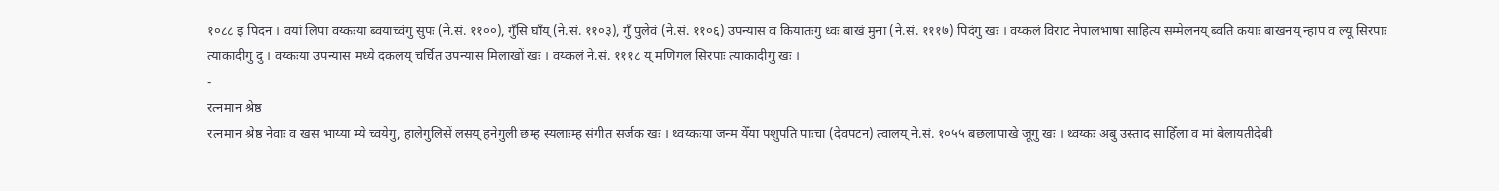१०८८ इ पिदन । वयां लिपा वय्कःया ब्वयाच्वंगु सुपः (ने.सं. ११००), गुँसि घाँय् (ने.सं. ११०३), गुँ पुलेवं (ने.सं. ११०६) उपन्यास व कियातःगु ध्वः बाखं मुना (ने.सं. १११७) पिदंगु खः । वय्कलं विराट नेपालभाषा साहित्य सम्मेलनय् ब्वति कयाः बाखनय् न्हाप व ल्यू सिरपाः त्याकादीगु दु । वय्कःया उपन्यास मध्ये दकलय् चर्चित उपन्यास मिलाखों खः । वय्कलं ने.सं. १११८ य् मणिगल सिरपाः त्याकादीगु खः ।
-
रत्नमान श्रेष्ठ
रत्नमान श्रेष्ठ नेवाः व खस भाय्या म्ये च्वयेगु, हालेगुलिसें लसय् हनेगुली छम्ह स्यलाःम्ह संगीत सर्जक खः । थ्वय्कःया जन्म येँया पशुपति पाःचा (देवपटन) त्वालय् ने.सं. १०५५ बछलापाखे जूगु खः । थ्वय्कः अबु उस्ताद साहिँला व मां बेलायतीदेबी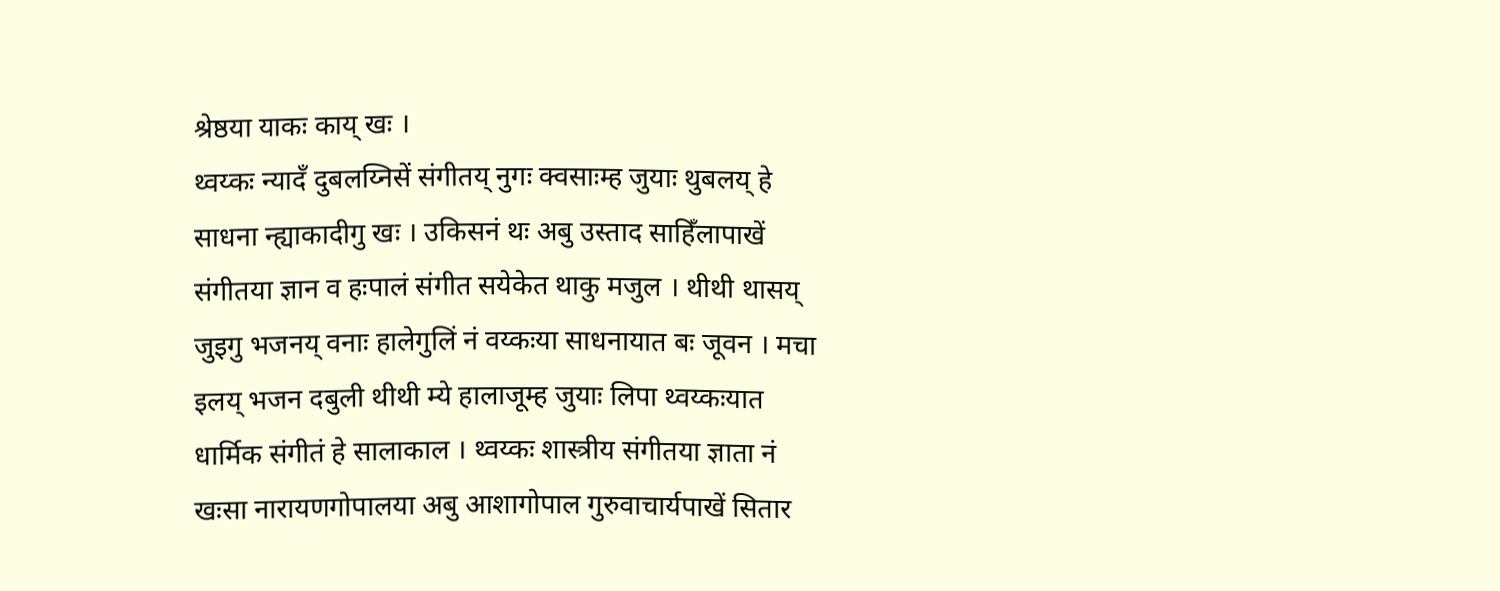श्रेष्ठया याकः काय् खः ।
थ्वय्कः न्यादँ दुबलय्निसें संगीतय् नुगः क्वसाःम्ह जुयाः थुबलय् हे साधना न्ह्याकादीगु खः । उकिसनं थः अबु उस्ताद साहिँलापाखें संगीतया ज्ञान व हःपालं संगीत सयेकेत थाकु मजुल । थीथी थासय् जुइगु भजनय् वनाः हालेगुलिं नं वय्कःया साधनायात बः जूवन । मचा इलय् भजन दबुली थीथी म्ये हालाजूम्ह जुयाः लिपा थ्वय्कःयात धार्मिक संगीतं हे सालाकाल । थ्वय्कः शास्त्रीय संगीतया ज्ञाता नं खःसा नारायणगोपालया अबु आशागोपाल गुरुवाचार्यपाखें सितार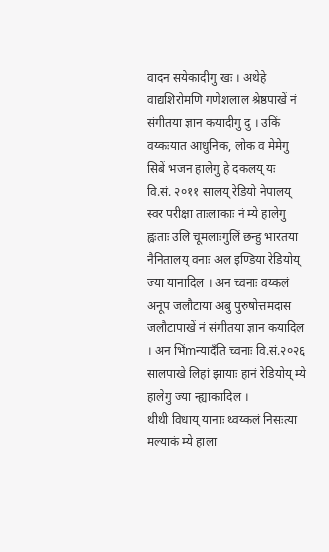वादन सयेकादीगु खः । अथेहे वाद्यशिरोमणि गणेशलाल श्रेष्ठपाखें नं संगीतया ज्ञान कयादीगु दु । उकिं वय्कःयात आधुनिक, लोक व मेमेगु सिबें भजन हालेगु हे दकलय् यः
वि.सं. २०११ सालय् रेडियो नेपालय् स्वर परीक्षा ताःलाकाः नं म्ये हालेगु ह्वःताः उलि चूमलाःगुलिं छन्हु भारतया नैनितालय् वनाः अल इण्डिया रेडियोय् ज्या यानादिल । अन च्वनाः वय्कलं अनूप जलौटाया अबु पुरुषोत्तमदास जलौटापाखें नं संगीतया ज्ञान कयादिल । अन भिंmन्यादँति च्वनाः वि.सं.२०२६ सालपाखे लिहां झायाः हानं रेडियोय् म्ये हालेगु ज्या न्ह्याकादिल ।
थीथी विधाय् यानाः थ्वय्कलं निसःत्या मल्याकं म्ये हाला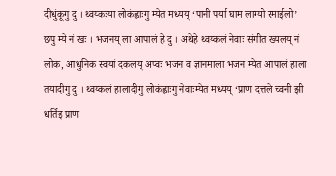दीधुंकूगु दु । थ्वय्कःया लोकंह्वाःगु म्येत मध्यय् ‘पानी पर्या घाम लाग्यो रमाईलो’ छपु म्ये नं खः । भजनय् ला आपालं हे दु । अथेहे थ्वय्कलं नेवाः संगीत ख्यलय् नं लोक, आधुनिक स्वयां दकलय् अप्वः भजन व ज्ञानमाला भजन म्येत आपालं हाला तयादीगु दु । थ्वय्कलं हालादीगु लोकंह्वाःगु नेवाःम्येत मध्यय् ‘प्राण दत्तले च्वनी झी धर्तिइ प्राण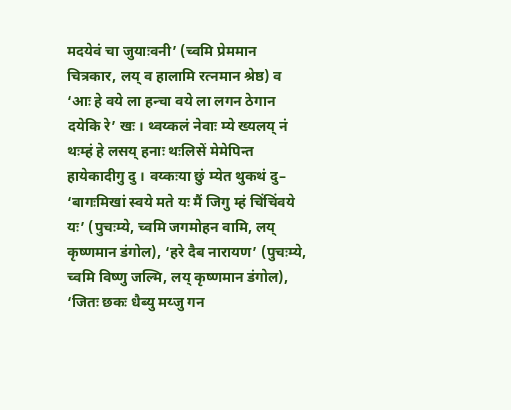मदयेवं चा जुयाःवनी’ (च्वमि प्रेममान चित्रकार, लय् व हालामि रत्नमान श्रेष्ठ) व ‘आः हे वये ला हन्चा वये ला लगन ठेगान दयेकि रे’ खः । थ्वय्कलं नेवाः म्ये ख्यलय् नं थःम्हं हे लसय् हनाः थःलिसें मेमेपिन्त हायेकादीगु दु । वय्कःया छुं म्येत थुकथं दु– ‘बागःमिखां स्वये मते यः मैं जिगु म्हं चिंचिंवये यः’ (पुचःम्ये, च्वमि जगमोहन वामि, लय् कृष्णमान डंगोल), ‘हरे दैब नारायण’ (पुचःम्ये, च्वमि विष्णु जल्मि, लय् कृष्णमान डंगोल), ‘जितः छकः धैब्यु मय्जु गन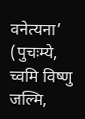वनेत्यना’ (पुचःम्ये, च्वमि विष्णु जल्मि,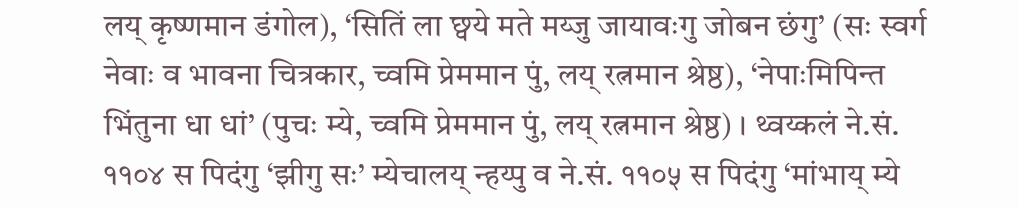लय् कृष्णमान डंगोल), ‘सितिं ला छ्वये मते मय्जु जायावःगु जोबन छंगु’ (सः स्वर्ग नेवाः व भावना चित्रकार, च्वमि प्रेममान पुं, लय् रत्नमान श्रेष्ठ), ‘नेपाःमिपिन्त भिंतुना धा धां’ (पुचः म्ये, च्वमि प्रेममान पुं, लय् रत्नमान श्रेष्ठ) । थ्वय्कलं ने.सं. ११०४ स पिदंगु ‘झीगु सः’ म्येचालय् न्हय्पु व ने.सं. ११०५ स पिदंगु ‘मांभाय् म्ये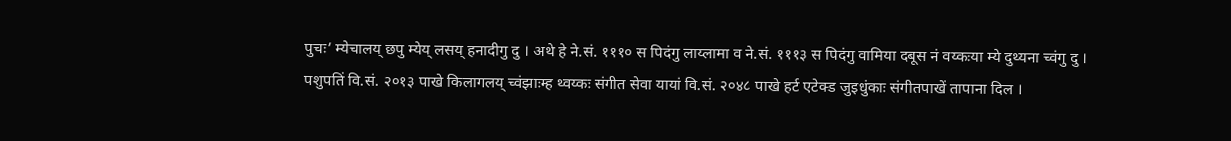पुचः’ म्येचालय् छपु म्येय् लसय् हनादीगु दु । अथे हे ने.सं. १११० स पिदंगु लाय्लामा व ने.सं. १११३ स पिदंगु वामिया दबूस नं वय्कःया म्ये दुथ्यना च्वंगु दु ।
पशुपतिं वि.सं. २०१३ पाखे किलागलय् च्वंझाःम्ह थ्वय्कः संगीत सेवा यायां वि.सं. २०४८ पाखे हर्ट एटेक्ड जुइधुंकाः संगीतपाखें तापाना दिल ।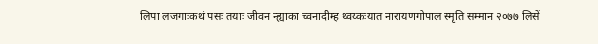लिपा लजगाःकथं पसः तयाः जीवन न्ह्याका च्वनादीम्ह थ्वय्कःयात नारायणगोपाल स्मृति सम्मान २०७७ लिसें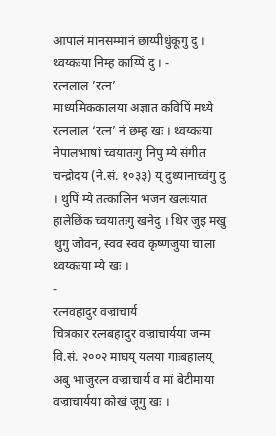आपालं मानसम्मानं छाय्पीधुंकूगु दु । थ्वय्कःया निम्ह काय्पिं दु । -
रत्नलाल ’रत्न’
माध्यमिककालया अज्ञात कविपिं मध्ये रत्नलाल ‘रत्न’ नं छम्ह खः । थ्वय्कःया नेपालभाषां च्वयातःगु निपु म्ये संगीत चन्द्रोदय (ने.सं. १०३३) य् दुथ्यानाच्वंगु दु । थुपिं म्ये तत्कालिन भजन खलःयात हालेछिंक च्वयातःगु खनेदु । थिर जुइ मखु थुगु जोवन, स्वव स्वव कृष्णजुया चाला थ्वय्कःया म्ये खः ।
-
रत्नवहादुर वज्राचार्य
चित्रकार रत्नबहादुर वज्राचार्यया जन्म वि.सं. २००२ माघय् यलया गाःबहालय् अबु भाजुरत्न वज्राचार्य व मां बेटीमाया वज्राचार्यया कोखं जूगु खः ।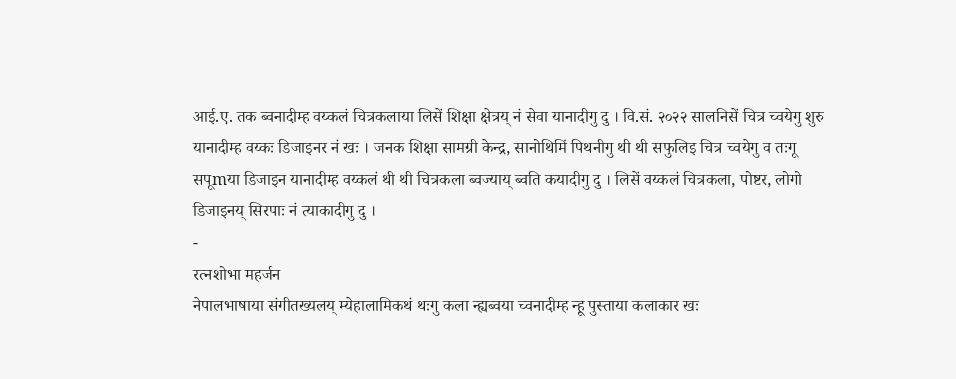आई.ए. तक ब्वनादीम्ह वय्कलं चित्रकलाया लिसें शिक्षा क्षेत्रय् नं सेवा यानादीगु दु । वि.सं. २०२२ सालनिसें चित्र च्वयेगु शुरु यानादीम्ह वय्कः डिजाइनर नं खः । जनक शिक्षा सामग्री केन्द्र, सानोथिमिं पिथनीगु थी थी सफुलिइ चित्र च्वयेगु व तःगू सपूmया डिजाइन यानादीम्ह वय्कलं थी थी चित्रकला ब्वज्याय् ब्वति कयादीगु दु । लिसें वय्कलं चित्रकला, पोष्टर, लोगो डिजाइनय् सिरपाः नं त्याकादीगु दु ।
-
रत्नशोभा महर्जन
नेपालभाषाया संगीतख्यलय् म्येहालामिकथं थःगु कला न्ह्यब्वया च्वनादीम्ह न्हू पुस्ताया कलाकार खः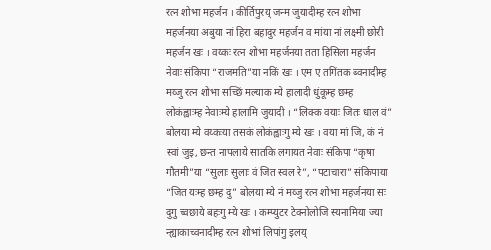रत्न शोभा महर्जन । कीर्तिपुरय् जन्म जुयादीम्ह रत्न शोभा महर्जनया अबुया नां हिरा बहादुर महर्जन व मांया नां लक्ष्मी छोरी महर्जन खः । वय्कः रत्न शोभा महर्जनया तता हिसिला महर्जन नेवाः संकिपा “राजमति”या नकिं खः । एम ए तगिंतक ब्वनादीम्ह मय्जु रत्न शोभा सच्छिं मल्याक म्ये हालादी धुंकूम्ह छम्ह लोकंह्वाःम्ह नेवाःम्ये हालामि जुयादी । “लिक्क वयाः जितः धाल वं” बोलया म्ये वय्कःया तसकं लोकंह्वाःगु म्ये खः । वया मां जि, कं नं स्वां जुइ, छन्त नापलाये सातकि लगायत नेवाः संकिपा “कृषा गौतमी”या “सुलाः सुलाः वं जित स्वल रे”, “पटाचारा” संकिपाया “जित यःम्ह छम्ह दु” बोलया म्ये नं मय्जु रत्न शोभा महर्जनया सः दुगु च्वछाये बहःगु म्ये खः । कम्प्युटर टेक्नोलोजि स्यनामिया ज्या न्ह्याकाच्वनादीम्ह रत्न शोभां लिपांगु इलय्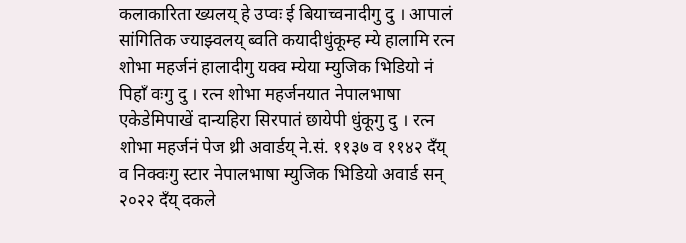कलाकारिता ख्यलय् हे उप्वः ई बियाच्वनादीगु दु । आपालं सांगितिक ज्याझ्वलय् ब्वति कयादीधुंकूम्ह म्ये हालामि रत्न शोभा महर्जनं हालादीगु यक्व म्येया म्युजिक भिडियो नं पिहाँ वःगु दु । रत्न शोभा महर्जनयात नेपालभाषा एकेडेमिपाखें दान्यहिरा सिरपातं छायेपी धुंकूगु दु । रत्न शोभा महर्जनं पेज थ्री अवार्डय् ने.सं. ११३७ व ११४२ दँय् व निक्वःगु स्टार नेपालभाषा म्युजिक भिडियो अवार्ड सन् २०२२ दँय् दकले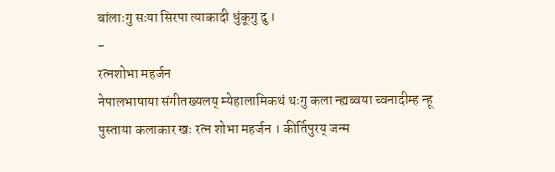बांलाःगु सःया सिरपा त्याकादी धुंकूगु दु ।
-
रत्नशोभा महर्जन
नेपालभाषाया संगीतख्यलय् म्येहालामिकथं थःगु कला न्ह्यब्वया च्वनादीम्ह न्हू पुस्ताया कलाकार खः रत्न शोभा महर्जन । कीर्तिपुरय् जन्म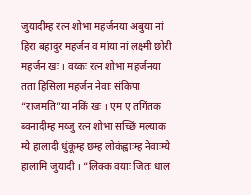जुयादीम्ह रत्न शोभा महर्जनया अबुया नां हिरा बहादुर महर्जन व मांया नां लक्ष्मी छोरी महर्जन खः । वय्कः रत्न शोभा महर्जनया तता हिसिला महर्जन नेवाः संकिपा “राजमति”या नकिं खः । एम ए तगिंतक ब्वनादीम्ह मय्जु रत्न शोभा सच्छिं मल्याक म्ये हालादी धुंकूम्ह छम्ह लोकंह्वाःम्ह नेवाःम्ये हालामि जुयादी । “लिक्क वयाः जितः धाल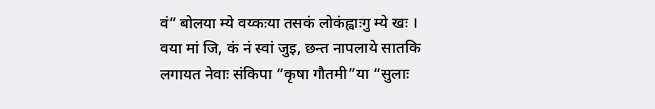वं” बोलया म्ये वय्कःया तसकं लोकंह्वाःगु म्ये खः । वया मां जि, कं नं स्वां जुइ, छन्त नापलाये सातकि लगायत नेवाः संकिपा “कृषा गौतमी”या “सुलाः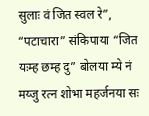सुलाः वं जित स्वल रे”, “पटाचारा” संकिपाया “जित यःम्ह छम्ह दु” बोलया म्ये नं मय्जु रत्न शोभा महर्जनया सः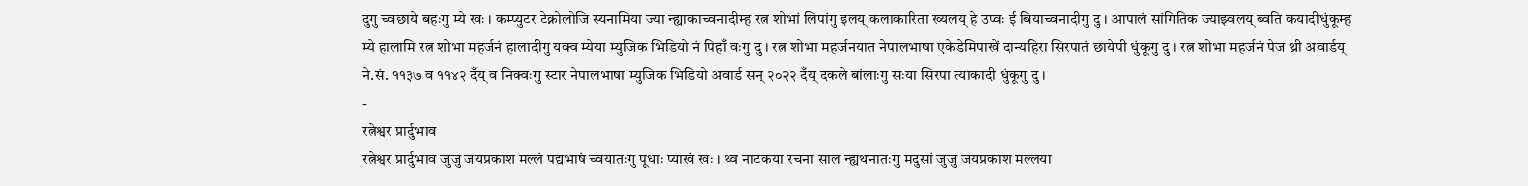दुगु च्वछाये बहःगु म्ये खः । कम्प्युटर टेक्नोलोजि स्यनामिया ज्या न्ह्याकाच्वनादीम्ह रत्न शोभां लिपांगु इलय् कलाकारिता ख्यलय् हे उप्वः ई बियाच्वनादीगु दु । आपालं सांगितिक ज्याझ्वलय् ब्वति कयादीधुंकूम्ह म्ये हालामि रत्न शोभा महर्जनं हालादीगु यक्व म्येया म्युजिक भिडियो नं पिहाँ वःगु दु । रत्न शोभा महर्जनयात नेपालभाषा एकेडेमिपाखें दान्यहिरा सिरपातं छायेपी धुंकूगु दु । रत्न शोभा महर्जनं पेज थ्री अवार्डय् ने.सं. ११३७ व ११४२ दँय् व निक्वःगु स्टार नेपालभाषा म्युजिक भिडियो अवार्ड सन् २०२२ दँय् दकले बांलाःगु सःया सिरपा त्याकादी धुंकूगु दु ।
-
रत्नेश्वर प्रार्दुभाव
रत्नेश्वर प्रार्दुभाव जुजु जयप्रकाश मल्लं पद्यभाषं च्वयातःगु पूधाः प्याखं खः । थ्व नाटकया रचना साल न्ह्यथनातःगु मदुसां जुजु जयप्रकाश मल्लया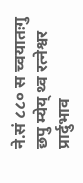ने.सं ८८० स च्वयातःगु छपु म्येय् थ्व रत्नेश्वर प्रार्दुभाव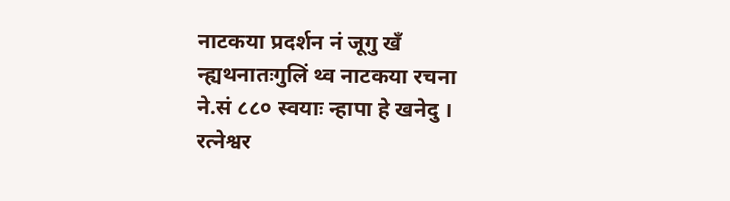नाटकया प्रदर्शन नं जूगु खँ न्ह्यथनातःगुलिं थ्व नाटकया रचना ने.सं ८८० स्वयाः न्हापा हे खनेदु । रत्नेश्वर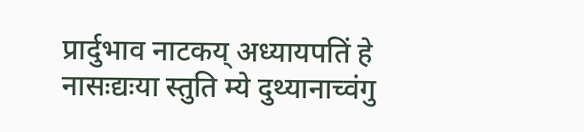प्रार्दुभाव नाटकय् अध्यायपतिं हे नासःद्यःया स्तुति म्ये दुथ्यानाच्वंगु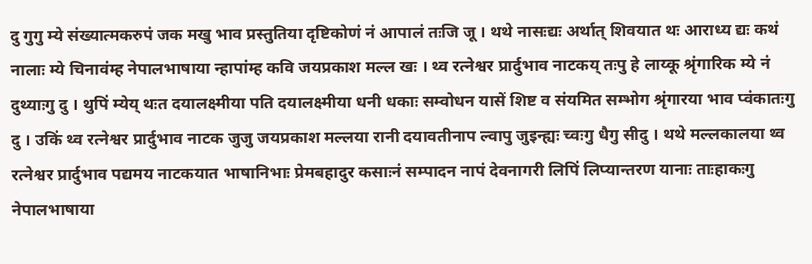दु गुगु म्ये संख्यात्मकरुपं जक मखु भाव प्रस्तुतिया दृष्टिकोणं नं आपालं तःजि जू । थथे नासःद्यः अर्थात् शिवयात थः आराध्य द्यः कथं नालाः म्ये चिनावंम्ह नेपालभाषाया न्हापांम्ह कवि जयप्रकाश मल्ल खः । थ्व रत्नेश्वर प्रार्दुभाव नाटकय् तःपु हे लाय्कू श्रृंगारिक म्ये नं दुथ्याःगु दु । थुपिं म्येय् थःत दयालक्ष्मीया पति दयालक्ष्मीया धनी धकाः सम्वोधन यासें शिष्ट व संयमित सम्भोग श्रृंगारया भाव प्वंकातःगु दु । उकिं थ्व रत्नेश्वर प्रार्दुभाव नाटक जुजु जयप्रकाश मल्लया रानी दयावतीनाप ल्वापु जुइन्ह्यः च्वःगु धैगु सीदु । थथे मल्लकालया थ्व रत्नेश्वर प्रार्दुभाव पद्यमय नाटकयात भाषानिभाः प्रेमबहादुर कसाःनं सम्पादन नापं देवनागरी लिपिं लिप्यान्तरण यानाः ताःहाकःगु नेपालभाषाया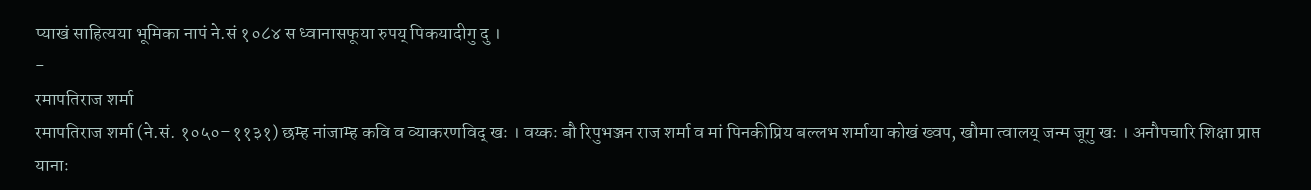प्याखं साहित्यया भूमिका नापं ने.सं १०८४ स ध्वानासफूया रुपय् पिकयादीगु दु ।
-
रमापतिराज शर्मा
रमापतिराज शर्मा (ने.सं. १०५०–११३१) छम्ह नांजाम्ह कवि व व्याकरणविद् खः । वय्कः बौ रिपुभञ्जन राज शर्मा व मां पिनकीप्रिय बल्लभ शर्माया कोखं ख्वप, खौमा त्वालय् जन्म जूगु खः । अनौपचारि शिक्षा प्राप्त यानाः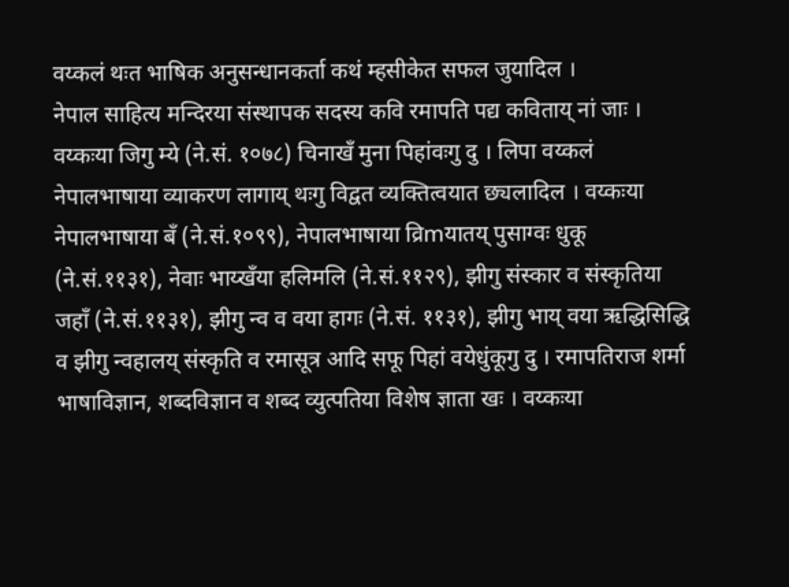वय्कलं थःत भाषिक अनुसन्धानकर्ता कथं म्हसीकेत सफल जुयादिल ।
नेपाल साहित्य मन्दिरया संस्थापक सदस्य कवि रमापति पद्य कविताय् नां जाः । वय्कःया जिगु म्ये (ने.सं. १०७८) चिनाखँ मुना पिहांवःगु दु । लिपा वय्कलं नेपालभाषाया व्याकरण लागाय् थःगु विद्वत व्यक्तित्वयात छ्यलादिल । वय्कःया नेपालभाषाया बँ (ने.सं.१०९९), नेपालभाषाया व्रिmयातय् पुसाग्वः धुकू (ने.सं.११३१), नेवाः भाय्खँया हलिमलि (ने.सं.११२९), झीगु संस्कार व संस्कृतिया जहाँ (ने.सं.११३१), झीगु न्व व वया हागः (ने.सं. ११३१), झीगु भाय् वया ऋद्धिसिद्धि व झीगु न्वहालय् संस्कृति व रमासूत्र आदि सफू पिहां वयेधुंकूगु दु । रमापतिराज शर्मा भाषाविज्ञान, शब्दविज्ञान व शब्द व्युत्पतिया विशेष ज्ञाता खः । वय्कःया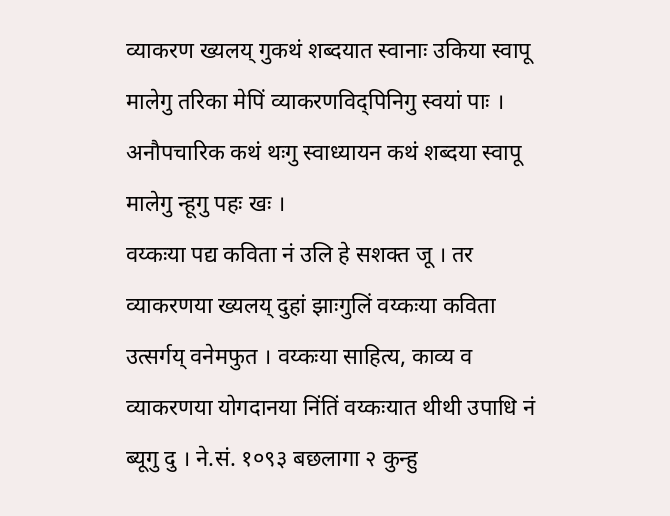व्याकरण ख्यलय् गुकथं शब्दयात स्वानाः उकिया स्वापू मालेगु तरिका मेपिं व्याकरणविद्पिनिगु स्वयां पाः । अनौपचारिक कथं थःगु स्वाध्यायन कथं शब्दया स्वापू मालेगु न्हूगु पहः खः ।
वय्कःया पद्य कविता नं उलि हे सशक्त जू । तर व्याकरणया ख्यलय् दुहां झाःगुलिं वय्कःया कविता उत्सर्गय् वनेमफुत । वय्कःया साहित्य, काव्य व व्याकरणया योगदानया निंतिं वय्कःयात थीथी उपाधि नं ब्यूगु दु । ने.सं. १०९३ बछलागा २ कुन्हु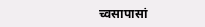च्वसापासां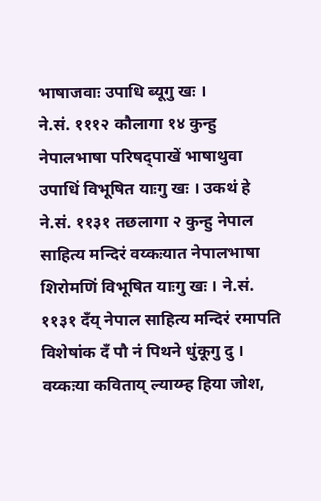भाषाजवाः उपाधि ब्यूगु खः ।
ने.सं. १११२ कौलागा १४ कुन्हु नेपालभाषा परिषद्पाखें भाषाथुवा उपाधिं विभूषित याःगु खः । उकथं हे ने.सं. ११३१ तछलागा २ कुन्हु नेपाल साहित्य मन्दिरं वय्कःयात नेपालभाषा शिरोमणिं विभूषित याःगु खः । ने.सं. ११३१ दँय् नेपाल साहित्य मन्दिरं रमापति विशेषांक दँ पौ नं पिथने धुंकूगु दु ।
वय्कःया कविताय् ल्याय्म्ह हिया जोश,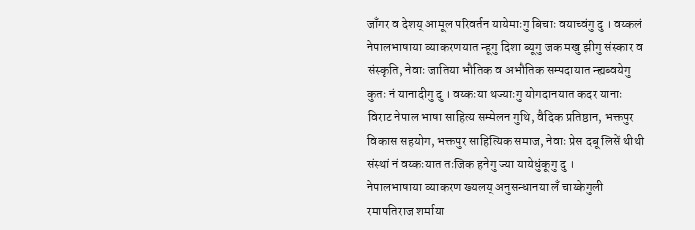जाँगर व देशय् आमूल परिवर्तन यायेमाःगु बिचाः वयाच्वंगु दु । वय्कलं नेपालभाषाया व्याकरणयात न्हूगु दिशा ब्यूगु जक मखु झीगु संस्कार व संस्कृति, नेवाः जातिया भौतिक व अभौतिक सम्पदायात न्ह्यब्वयेगु कुतः नं यानादीगु दु । वय्कःया थज्याःगु योगदानयात कदर यानाः विराट नेपाल भाषा साहित्य सम्मेलन गुथि, वैदिक प्रतिष्ठान, भक्तपुर विकास सहयोग, भक्तपुर साहित्यिक समाज, नेवाः प्रेस दबू लिसें थीथी संस्थां नं वय्कःयात तःजिक हनेगु ज्या यायेधुंकूगु दु ।
नेपालभाषाया व्याकरण ख्यलय् अनुसन्धानया लँ चाय्केगुली रमापतिराज शर्माया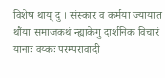विशेष थाय् दु । संस्कार व कर्मया ज्यायात थौंया समाजकथं न्ह्याकेगु दार्शनिक विचारं यानाः वय्कः परम्परावादी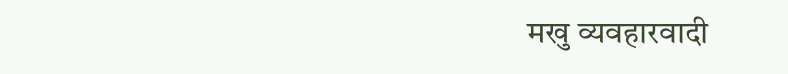मखु व्यवहारवादी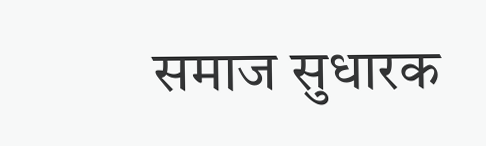समाज सुधारक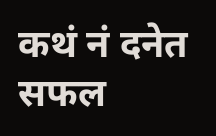कथं नं दनेत सफल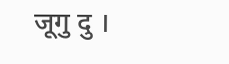जूगु दु ।